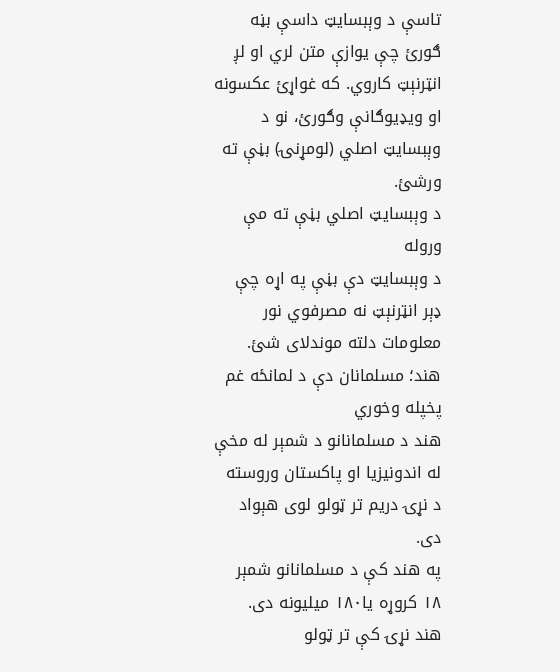تاسې د وېبسایټ داسې بڼه ګورئ چې یوازې متن لري او لږ انټرنېټ کاروي. که غواړئ عکسونه او ویډیوګانې وګورئ، نو د وېبسایټ اصلي (لومړنۍ) بڼې ته ورشئ.
د وېبسایټ اصلي بڼې ته مې وروله
د وېبسایټ دې بڼې په اړه چې ډېر انټرنېټ نه مصرفوي نور معلومات دلته موندلای شئ.
هند؛ مسلمانان دې د لمانځه غم پخپله وخوري
هند د مسلمانانو د شمېر له مخې له اندونیزیا او پاکستان وروسته د نړۍ دریم تر ټولو لوی هېواد دی.
په هند کې د مسلمانانو شمېر ۱۸ کروړه یا۱۸۰ میلیونه دی.
هند نړۍ کې تر ټولو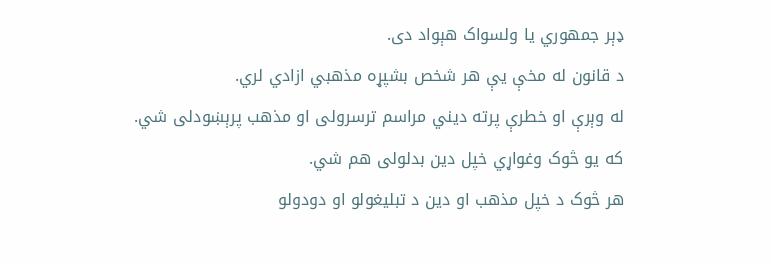ډېر جمهوري یا ولسواک هېواد دی.
د قانون له مخې یې هر شخص بشپړه مذهبي ازادي لري.
له وېرې او خطرې پرته دیني مراسم ترسرولی او مذهب پرېښودلی شي.
که یو څوک وغواړي خپل دین بدلولی هم شي.
هر څوک د خپل مذهب او دین د تبلیغولو او دودولو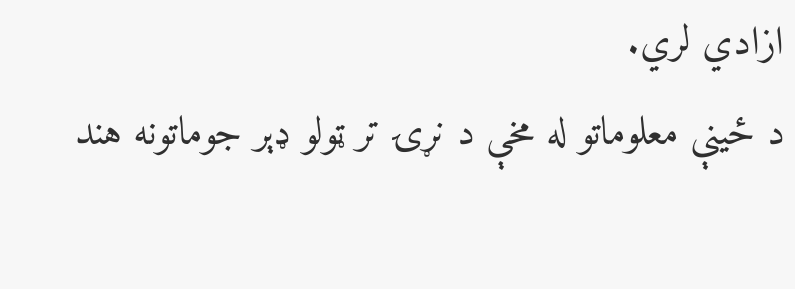ازادي لري.
د ځینې معلوماتو له مخې د نړۍ تر ټولو ډېر جوماتونه هند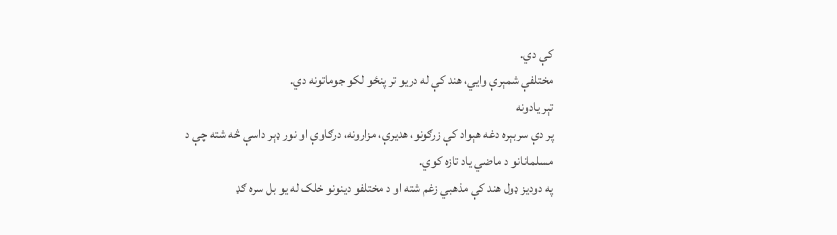کې دي.
مختلفې شمېرې وايي، هند کې له دریو تر پنځو لکو جوماتونه دي.
تېر یادونه
پر دې سربېره دغه هېواد کې زرګونو، هدیرې، مزارونه، درګاوې او نور ډېر داسې څه شته چې د مسلمانانو د ماضي یاد تازه کوي.
په دودیز ډول هند کې مذهبي زغم شته او د مختلفو دینونو خلک له یو بل سره ګډ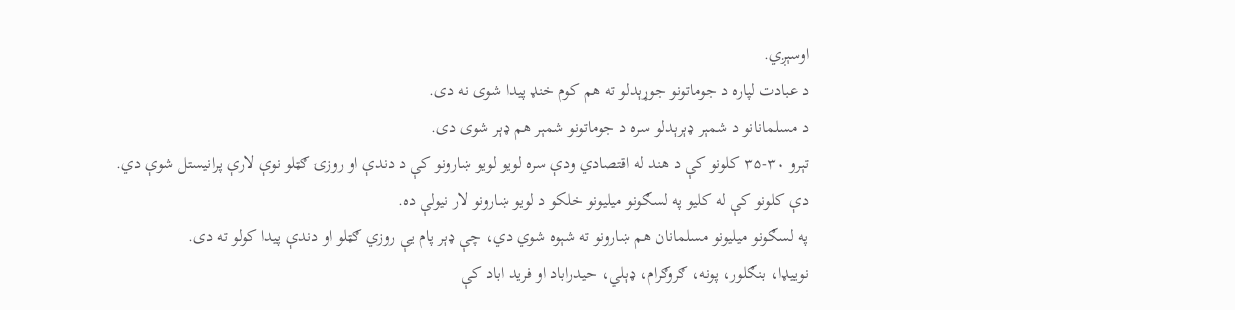اوسېږي.
د عبادت لپاره د جوماتونو جوړېدلو ته هم کوم خنډ پیدا شوی نه دی.
د مسلمانانو د شمېر ډېرېدلو سره د جوماتونو شمېر هم ډېر شوی دی.
تېرو ۳۰-۳۵ کلونو کې د هند له اقتصادي ودې سره لویو لویو ښارونو کې د دندې او روزۍ ګټلو نوې لارې پرانیستل شوې دي.
دې کلونو کې له کلیو په لسګونو میلیونو خلکو د لویو ښارونو لار نیولې ده.
په لسګونو میلیونو مسلمانان هم ښارونو ته شېوه شوي دي، چې ډېر پام یې روزي ګټلو او دندې پیدا کولو ته دی.
نوییډا، بنګلور، پونه، ګروګرام، ډېلي، حیدراباد او فرید اباد کې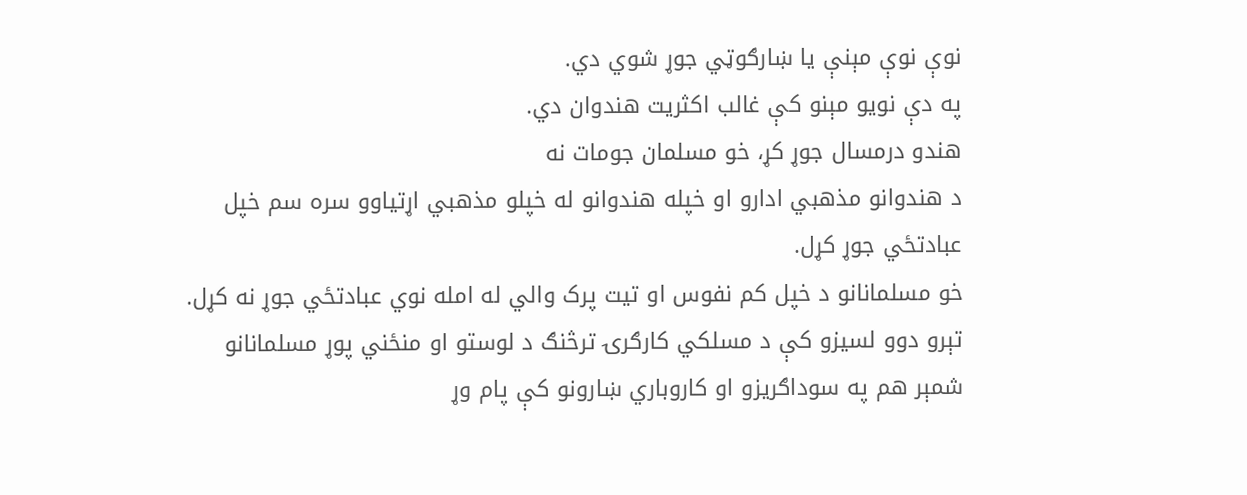نوې نوې مېنې یا ښارګوټي جوړ شوي دي.
په دې نویو مېنو کې غالب اکثریت هندوان دي.
هندو درمسال جوړ کړ، خو مسلمان جومات نه
د هندوانو مذهبي ادارو او خپله هندوانو له خپلو مذهبي اړتیاوو سره سم خپل عبادتځي جوړ کړل.
خو مسلمانانو د خپل کم نفوس او تیت پرک والي له امله نوي عبادتځي جوړ نه کړل.
تېرو دوو لسیزو کې د مسلکي کارګرۍ ترڅنګ د لوستو او منځني پوړ مسلمانانو شمېر هم په سوداګریزو او کاروباري ښارونو کې پام وړ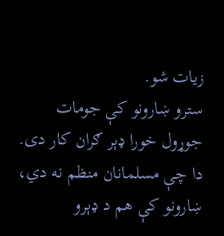زیات شو.
سترو ښارونو کې جومات جوړول خورا ډېر ګران کار دی.
دا چې مسلمانان منظم نه دي، ښارونو کې هم د ډېرو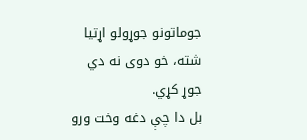جوماتونو جوړولو اړتیا شته، خو دوی نه دي جوړ کړي.
بل دا چې دغه وخت ورو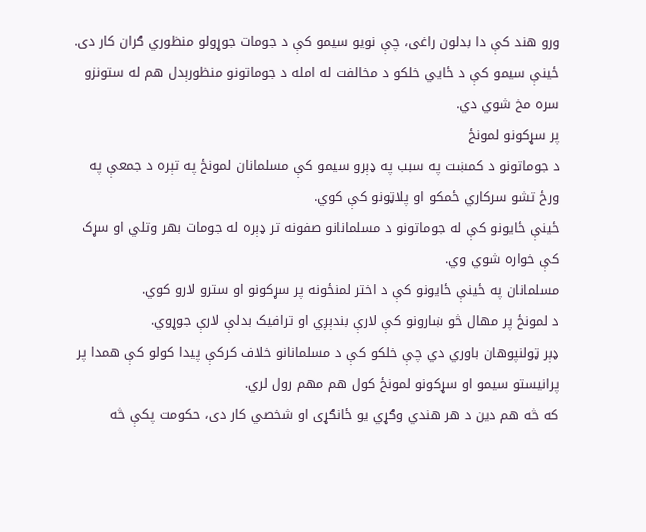ورو هند کې دا بدلون راغی، چې نویو سیمو کې د جومات جوړولو منظوري ګران کار دی.
ځینې سیمو کې د ځايي خلکو د مخالفت له امله د جوماتونو منظورېدل هم له ستونزو سره مخ شوي دي.
پر سړکونو لمونځ
د جوماتونو د کمښت په سبب په ډېرو سیمو کې مسلمانان لمونځ په تېره د جمعې په ورځ تشو سرکاري ځمکو او پلاټونو کې کوي.
ځینې ځایونو کې له جوماتونو د مسلمانانو صفونه تر ډېره له جومات بهر وتلي او سړک کې خواره شوي وي.
مسلمانان په ځینې ځایونو کې د اختر لمنځونه پر سړکونو او سترو لارو کوي.
د لمونځ پر مهال څو ښارونو کې لارې بندېږي او ترافیک بدلې لارې جوړوي.
ډېر ټولنپوهان باوري دي چې خلکو کې د مسلمانانو خلاف کرکې پیدا کولو کې همدا پر پرانیستو سیمو او سړکونو لمونځ کول هم مهم رول لري.
که څه هم دین د هر هندي وګړي یو ځانګړی او شخصي کار دی، حکومت پکې څه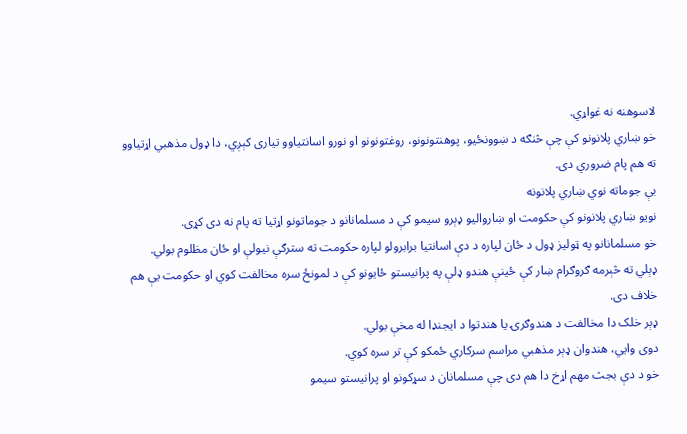لاسوهنه نه غواړي.
خو ښاري پلانونو کې چې څنګه د ښوونځیو، پوهنتونونو، روغتونونو او نورو اسانتیاوو تیاری کېږي، دا ډول مذهبي اړتیاوو ته هم پام ضروري دی.
بې جوماته نوي ښاري پلانونه
نویو ښاري پلانونو کې حکومت او ښاروالیو ډېرو سیمو کې د مسلمانانو د جوماتونو اړتیا ته پام نه دی کړی.
خو مسلمانانو په ټولیز ډول د ځان لپاره د دې اسانتیا برابرولو لپاره حکومت ته سترګې نیولې او ځان مظلوم بولي.
ډېلي ته څېرمه ګروګرام ښار کې ځینې هندو ډلې په پرانیستو ځایونو کې د لمونځ سره مخالفت کوي او حکومت یې هم خلاف دی.
ډېر خلک دا مخالفت د هندوګرۍ یا هندتوا د ایجنډا له مخې بولي.
دوی وایي، هندوان ډېر مذهبي مراسم سرکاري ځمکو کې تر سره کوي.
خو د دې بجث مهم اړخ دا هم دی چې مسلمانان د سړکونو او پرانیستو سیمو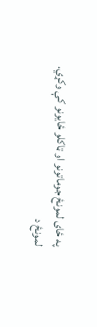په ځای لمونځ جوماتونو او ټاکلو ځایونو کې وکړي.
لمونځ د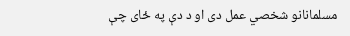مسلمانانو شخصي عمل دی او د دې په ځای چې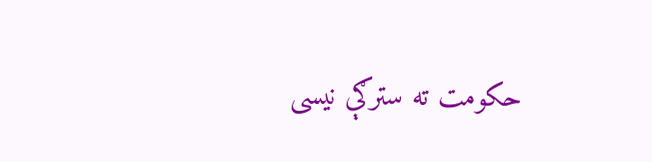حکومت ته سترګې نیسی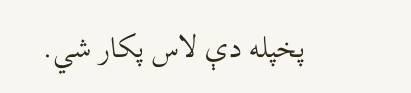پخپله دې لاس پکار شي.